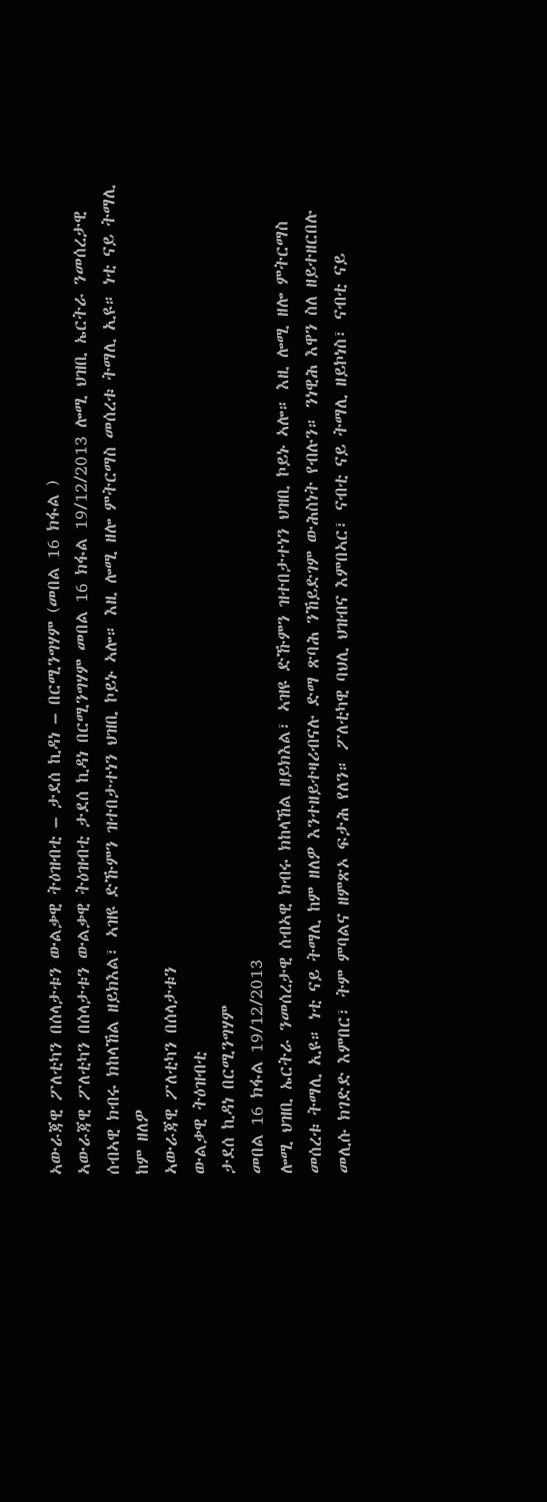ኣውራጃዊ ፖለቲካን በሰላታቱን ውልቃዊ ትዕዝብቲ – ታደሰ ኪዳነ – በርሚንግሃም (መበል 16 ክፋል )
ኣውራጃዊ ፖለቲካን በሰላታቱን ውልቃዊ ትዕዝብቲ ታደሰ ኪዳነ በርሚንግሃም መበል 16 ክፋል 19/12/2013 ሎሚ ህዝቢ ኤርትራ ንመሰረታዊ ሰብኣዊ ክብሩ ክከላኸል ዘይክእል፣ ኣዝዩ ድኹምን ዝተበታተነን ህዝቢ ኮይኑ ኣሎ። እዚ ሎሚ ዘሎ ምትርማስ መሰረቱ ትማሊ ኢዩ። ነቲ ናይ ትማሊ ከም ዘለዎ
ኣውራጃዊ ፖለቲካን በሰላታቱን
ውልቃዊ ትዕዝብቲ
ታደሰ ኪዳነ በርሚንግሃም
መበል 16 ክፋል 19/12/2013
ሎሚ ህዝቢ ኤርትራ ንመሰረታዊ ሰብኣዊ ክብሩ ክከላኸል ዘይክእል፣ ኣዝዩ ድኹምን ዝተበታተነን ህዝቢ ኮይኑ ኣሎ። እዚ ሎሚ ዘሎ ምትርማስ መሰረቱ ትማሊ ኢዩ። ነቲ ናይ ትማሊ ከም ዘለዎ እንተዘይተዛሪብናሉ ድማ ጽባሕ ንኸይድገም ውሕስነት የብሉን። ንነዊሕ እዋን ስለ ዘይተዘርበሉ መሊሱ ክገድድ እምበር፣ ትም ምባልና ዘምጽኦ ፍታሕ የለን። ፖለቲካዊ ባህሊ ህዝብና እምበኣር፣ ናብቲ ናይ ትማሊ ዘይኮነስ፣ ናብቲ ናይ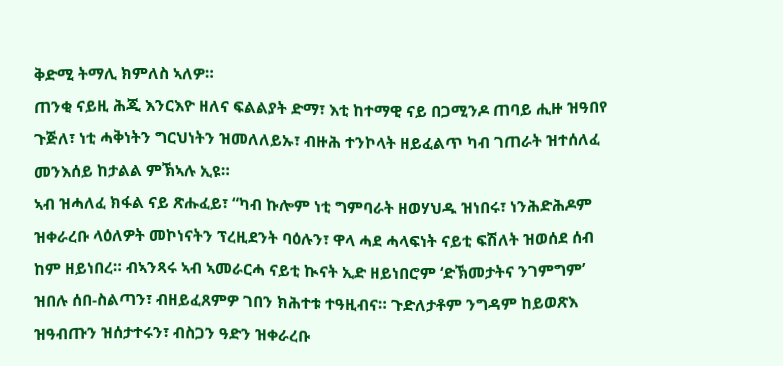ቅድሚ ትማሊ ክምለስ ኣለዎ።
ጠንቂ ናይዚ ሕጂ እንርእዮ ዘለና ፍልልያት ድማ፣ እቲ ከተማዊ ናይ በጋሚንዶ ጠባይ ሒዙ ዝዓበየ ጉጅለ፣ ነቲ ሓቅነትን ግርህነትን ዝመለለይኡ፣ ብዙሕ ተንኮላት ዘይፈልጥ ካብ ገጠራት ዝተሰለፈ መንእሰይ ከታልል ምኽኣሉ ኢዩ።
ኣብ ዝሓለፈ ክፋል ናይ ጽሑፈይ፣ “ካብ ኩሎም ነቲ ግምባራት ዘወሃህዱ ዝነበሩ፣ ነንሕድሕዶም ዝቀራረቡ ላዕለዎት መኮነናትን ፕረዚደንት ባዕሉን፣ ዋላ ሓደ ሓላፍነት ናይቲ ፍሽለት ዝወሰደ ሰብ ከም ዘይነበረ። ብኣንጻሩ ኣብ ኣመራርሓ ናይቲ ኲናት ኢድ ዘይነበሮም ‘ድኽመታትና ንገምግም’ ዝበሉ ሰበ-ስልጣን፣ ብዘይፈጸምዎ ገበን ክሕተቱ ተዓዚብና። ጉድለታቶም ንግዳም ከይወጽእ ዝዓብጡን ዝሰታተሩን፣ ብስጋን ዓድን ዝቀራረቡ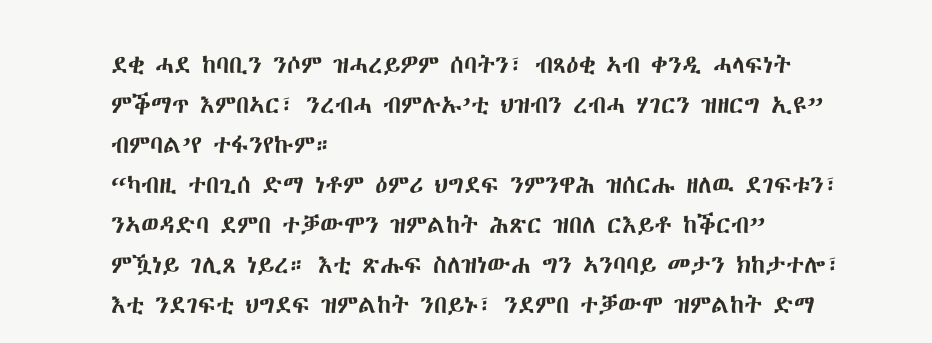ደቂ ሓደ ከባቢን ንሶም ዝሓረይዎም ሰባትን፣ ብጻዕቂ ኣብ ቀንዲ ሓላፍነት ምቕማጥ እምበኣር፣ ንረብሓ ብምሉኡ’ቲ ህዝብን ረብሓ ሃገርን ዝዘርግ ኢዩ” ብምባል’የ ተፋንየኩም።
“ካብዚ ተበጊሰ ድማ ነቶም ዕምሪ ህግደፍ ንምንዋሕ ዝሰርሑ ዘለዉ ደገፍቱን፣ ንኣወዳድባ ደምበ ተቓውሞን ዝምልከት ሕጽር ዝበለ ርእይቶ ከቕርብ” ምዃነይ ገሊጸ ነይረ። እቲ ጽሑፍ ስለዝነውሐ ግን ኣንባባይ መታን ክከታተሎ፣ እቲ ንደገፍቲ ህግደፍ ዝምልከት ንበይኑ፣ ንደምበ ተቓውሞ ዝምልከት ድማ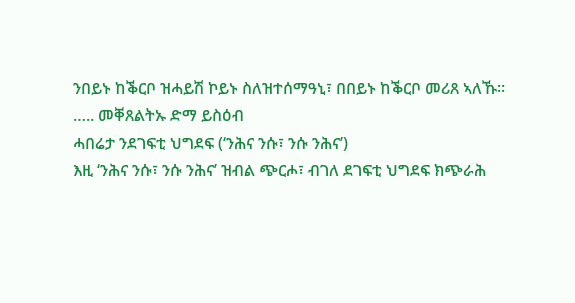ንበይኑ ከቕርቦ ዝሓይሽ ኮይኑ ስለዝተሰማዓኒ፣ በበይኑ ከቕርቦ መሪጸ ኣለኹ።
….. መቐጸልትኡ ድማ ይስዕብ
ሓበሬታ ንደገፍቲ ህግደፍ (‘ንሕና ንሱ፣ ንሱ ንሕና’)
እዚ ‘ንሕና ንሱ፣ ንሱ ንሕና’ ዝብል ጭርሖ፣ ብገለ ደገፍቲ ህግደፍ ክጭራሕ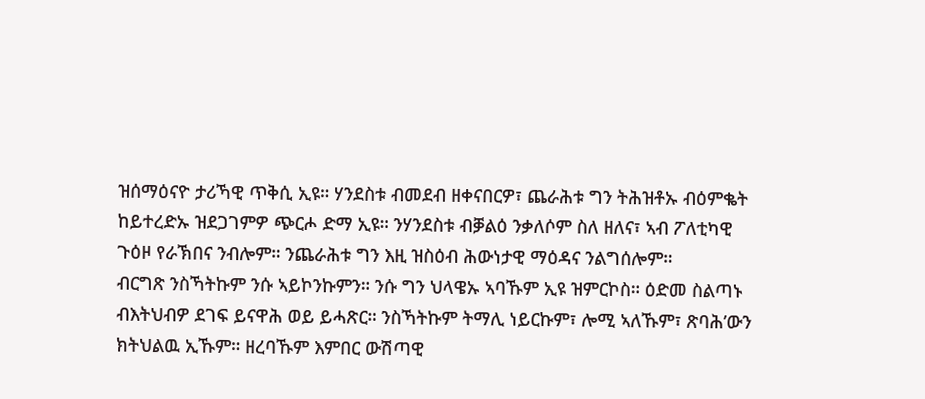ዝሰማዕናዮ ታሪኻዊ ጥቅሲ ኢዩ። ሃንደስቱ ብመደብ ዘቀናበርዎ፣ ጨራሕቱ ግን ትሕዝቶኡ ብዕምቈት ከይተረድኡ ዝደጋገምዎ ጭርሖ ድማ ኢዩ። ንሃንደስቱ ብቓልዕ ንቃለሶም ስለ ዘለና፣ ኣብ ፖለቲካዊ ጉዕዞ የራኽበና ንብሎም። ንጨራሕቱ ግን እዚ ዝስዕብ ሕውነታዊ ማዕዳና ንልግሰሎም።
ብርግጽ ንስኻትኩም ንሱ ኣይኮንኩምን። ንሱ ግን ህላዌኡ ኣባኹም ኢዩ ዝምርኮስ። ዕድመ ስልጣኑ ብእትህብዎ ደገፍ ይናዋሕ ወይ ይሓጽር። ንስኻትኩም ትማሊ ነይርኩም፣ ሎሚ ኣለኹም፣ ጽባሕ’ውን ክትህልዉ ኢኹም። ዘረባኹም እምበር ውሽጣዊ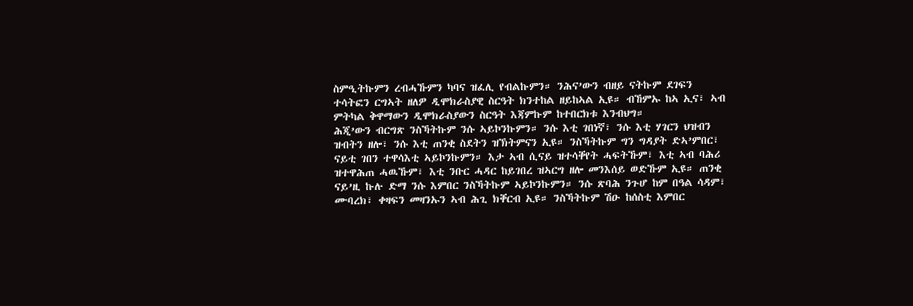ስምዒትኩምን ረብሓኹምን ካባና ዝፈሊ የብልኩምን። ንሕና’ውን ብዘይ ናትኩም ደገፍን ተሳትፎን ርግኣት ዘለዎ ዲሞክራስያዊ ስርዓት ክንተከል ዘይከኣል ኢዩ። ብኸምኡ ከኣ ኢና፣ ኣብ ምትካል ቅዋማውን ዲሞክራስያውን ስርዓት እጃምኩም ከተበርክቱ እንብህግ።
ሕጂ’ውን ብርግጽ ንስኻትኩም ንሱ ኣይኮንኩምን። ንሱ እቲ ገበነኛ፣ ንሱ እቲ ሃገርን ህዝብን ዝብትን ዘሎ፣ ንሱ እቲ ጠንቂ ስደትን ዝኽትምናን ኢዩ። ንስኻትኩም ግን ግዳያት ድኣ’ምበር፣ ናይቲ ገበን ተዋሳእቲ ኣይኮንኩምን። እታ ኣብ ሲናይ ዝተሳቐየት ሓፍትኹም፣ እቲ ኣብ ባሕሪ ዝተዋሕጠ ሓዉኹም፣ እቲ ንቡር ሓዳር ከይገበረ ዝኣርግ ዘሎ መንእሰይ ወድኹም ኢዩ። ጠንቂ ናይ’ዚ ኩሉ ድማ ንሱ እምበር ንስኻትኩም ኣይኮንኩምን። ንሱ ጽባሕ ንጉሆ ከም በዓል ሳዳም፣ ሙባረክ፣ ቀዛፍን መዛንኡን ኣብ ሕጊ ክቐርብ ኢዩ። ንስኻትኩም ሽዑ ከሰስቲ እምበር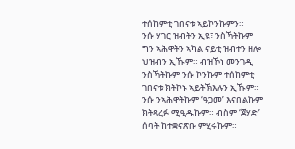ተሰከምቲ ገበናቱ ኣይኮንኩምን።
ንሱ ሃገር ዝብትን ኢዩ፣ ንስኻትኩም ግን ኣሕዋትን ኣካል ናይቲ ዝብተን ዘሎ ህዝብን ኢኹም። ብዝኾነ መንገዲ ንስኻትኩም ንሱ ኮንኩም ተሰከምቲ ገበናቱ ክትኮኑ ኣይትኽእሉን ኢኹም። ንሱ ንኣሕዋትኩም ‘ዓጋመ’ እናበልኩም ክትጻረፉ ሚዒዱኩም። ብስም ‘ጀሃድ’ ሰባት ከተቋናጽቡ ምሂሩኩም።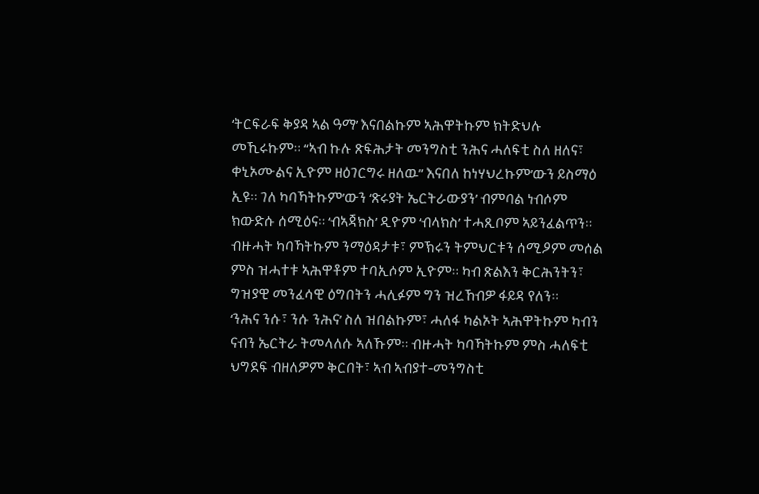‘ትርፍራፍ ቅያዳ ኣል ዓማ’ እናበልኩም ኣሕዋትኩም ክትድህሉ መኺሩኩም። “ኣብ ኩሉ ጽፍሕታት መንግስቲ ንሕና ሓለፍቲ ስለ ዘለና፣ ቀኒኦሙልና ኢዮም ዘዕገርግሩ ዘለዉ” እናበለ ከነሃህረኩም’ውን ይስማዕ ኢዩ። ገለ ካባኻትኩም’ውን ‘ጽሩያት ኤርትራውያን’ ብምባል ነብሶም ክውድሱ ሰሚዕና። ‘ብኣጃክስ’ ዲዮም ‘ብላክስ’ ተሓጺቦም ኣይንፈልጥን። ብዙሓት ካባኻትኩም ንማዕዳታቱ፣ ምኽሩን ትምህርቱን ሰሚዖም መሰል ምስ ዝሓተቱ ኣሕዋቶም ተባኢሶም ኢዮም። ካብ ጽልእን ቅርሕንትን፣ ግዝያዊ መንፈሳዊ ዕግበትን ሓሊፉም ግን ዝረኸብዎ ፋይዳ የለን።
‘ንሕና ንሱ፣ ንሱ ንሕና’ ስለ ዝበልኩም፣ ሓለፋ ካልኦት ኣሕዋትኩም ካብን ናብን ኤርትራ ትመላለሱ ኣለኹም። ብዙሓት ካባኻትኩም ምስ ሓለፍቲ ህግደፍ ብዘለዎም ቅርበት፣ ኣብ ኣብያተ-መንግስቲ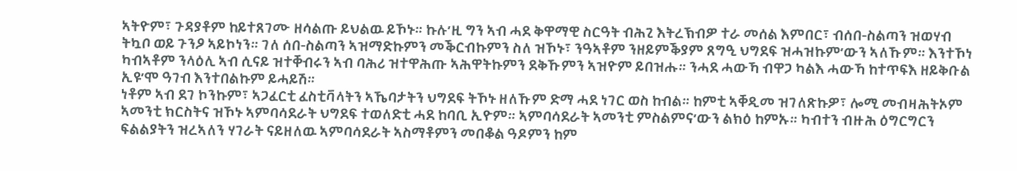ኣትዮም፣ ጉዳያቶም ከይተጸገሙ ዘሳልጡ ይህልዉ ይኾኑ። ኩሉ’ዚ ግን ኣብ ሓደ ቅዋማዊ ስርዓት ብሕጊ እትረኽብዎ ተራ መሰል እምበር፣ ብሰበ-ስልጣን ዝወሃብ ትኳቦ ወይ ጉንዖ ኣይኮነን። ገለ ሰበ-ስልጣን ኣዝማድኩምን መቕርብኩምን ስለ ዝኾኑ፣ ንዓኣቶም ንዘይምቕያም ጸግዒ ህግደፍ ዝሓዝኩም’ውን ኣለኹም። እንተኾነ ካብኣቶም ንላዕሊ ኣብ ሲናይ ዝተቐብሩን ኣብ ባሕሪ ዝተዋሕጡ ኣሕዋትኩምን ደቅኹምን ኣዝዮም ይበዝሑ። ንሓደ ሓውኻ ብዋጋ ካልእ ሓውኻ ከተጥፍእ ዘይቅቡል ኢዩ’ሞ ዓገብ እንተበልኩም ይሓይሽ።
ነቶም ኣብ ደገ ኮንኩም፣ ኣጋፈርቲ ፈስቲቫላትን ኣኼባታትን ህግደፍ ትኾኑ ዘለኹም ድማ ሓደ ነገር ወስ ከብል። ከምቲ ኣቐዲመ ዝገለጽኩዎ፣ ሎሚ መብዛሕትኦም ኣመንቲ ክርስትና ዝኾኑ ኣምባሳደራት ህግደፍ ተወለድቲ ሓደ ከባቢ ኢዮም። ኣምባሳደራት ኣመንቲ ምስልምና’ውን ልክዕ ከምኡ። ካብተን ብዙሕ ዕግርግርን ፍልልያትን ዝረኣለን ሃገራት ናይዘለዉ ኣምባሳደራት ኣስማቶምን መበቆል ዓዶምን ከም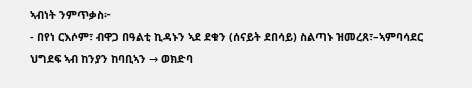ኣብነት ንምጥቃስ፦
- በየነ ርእሶም፣ ብዋጋ በዓልቲ ኪዳኑን ኣደ ደቁን (ሰናይት ደበሳይ) ስልጣኑ ዝመረጸ፣–ኣምባሳደር ህግደፍ ኣብ ከንያን ከባቢኣን → ወክድባ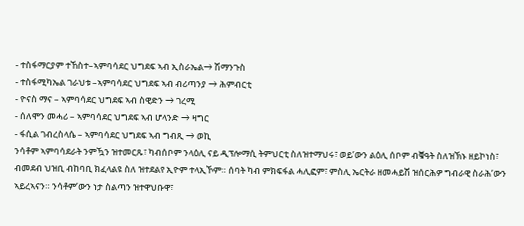- ተስፋማርያም ተኸስተ–ኣምባሳደር ህግደፍ ኣብ ኢስራኤል→ ሽማንጉስ
- ተስፋሚካኤል ገራህቱ –ኣምባሳደር ህግደፍ ኣብ ብሪጣንያ → ሕምብርቲ
- ዮናስ ማና – ኣምባሳደር ህግደፍ ኣብ ስዊድን → ገረሚ
- ሰለሞን መሓሪ – ኣምባሳደር ህግደፍ ኣብ ሆላንድ → ዛግር
- ፋሲል ገብረስላሴ – ኣምባሳደር ህግደፍ ኣብ ግብጺ → ወኪ
ንሳቶም ኣምባሳደራት ንምዃን ዝተመርጹ፣ ካብሰቦም ንላዕሊ ናይ ዲፕሎማሲ ትምህርቲ ስለዝተማህሩ፣ ወይ’ውን ልዕሊ ሰቦም ብቑዓት ስለዝኽኑ ዘይኮነስ፣ ብመደብ ህዝቢ ብከባቢ ክፈላልዩ ስለ ዝተደልየ ኢዮም ተላኢኾም። ሰባት ካብ ምክፍፋል ሓሊፎም፣ ምስሊ ኤርትራ ዘመሓይሽ ዝሰርሕዎ ግብራዊ ስራሕ’ውን ኣይረኣናን። ንሳቶም’ውን ነታ ስልጣን ዝተዋህቡዋ፣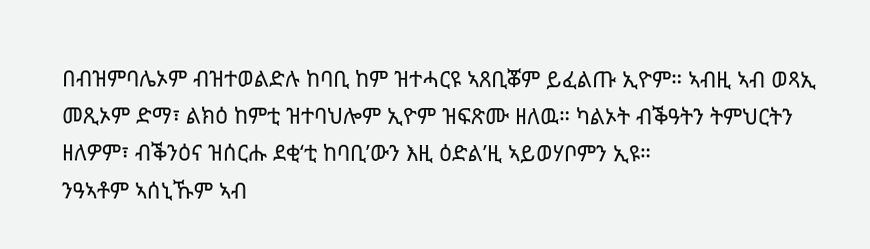በብዝምባሌኦም ብዝተወልድሉ ከባቢ ከም ዝተሓርዩ ኣጸቢቖም ይፈልጡ ኢዮም። ኣብዚ ኣብ ወጻኢ መጺኦም ድማ፣ ልክዕ ከምቲ ዝተባህሎም ኢዮም ዝፍጽሙ ዘለዉ። ካልኦት ብቕዓትን ትምህርትን ዘለዎም፣ ብቕንዕና ዝሰርሑ ደቂ‘ቲ ከባቢ’ውን እዚ ዕድል’ዚ ኣይወሃቦምን ኢዩ።
ንዓኣቶም ኣሰኒኹም ኣብ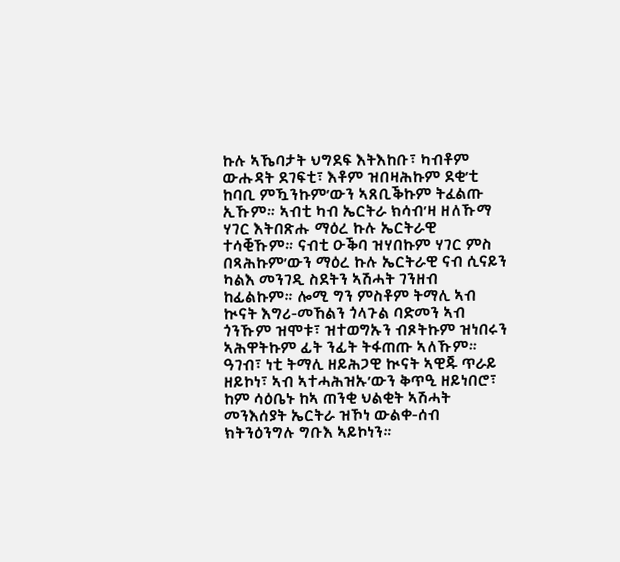ኩሉ ኣኼባታት ህግደፍ እትእከቡ፣ ካብቶም ውሑዳት ደገፍቲ፣ እቶም ዝበዛሕኩም ደቂ’ቲ ከባቢ ምዃንኩም’ውን ኣጸቢቕኩም ትፈልጡ ኢኹም። ኣብቲ ካብ ኤርትራ ክሳብ’ዛ ዘለኹማ ሃገር እትበጽሑ ማዕረ ኩሉ ኤርትራዊ ተሳቒኹም። ናብቲ ዑቕባ ዝሃበኩም ሃገር ምስ በጻሕኩም’ውን ማዕረ ኩሉ ኤርትራዊ ናብ ሲናይን ካልእ መንገዲ ስደትን ኣሽሓት ገንዘብ ከፊልኩም። ሎሚ ግን ምስቶም ትማሊ ኣብ ኲናት እግሪ-መኸልን ጎላጉል ባድመን ኣብ ጎንኹም ዝሞቱ፣ ዝተወግኡን ብጾትኩም ዝነበሩን ኣሕዋትኩም ፊት ንፊት ትፋጠጡ ኣለኹም። ዓገብ፣ ነቲ ትማሊ ዘይሕጋዊ ኲናት ኣዊጁ ጥራይ ዘይኮነ፣ ኣብ ኣተሓሕዝኡ’ውን ቅጥዒ ዘይነበሮ፣ ከም ሳዕቤኑ ከኣ ጠንቂ ህልቂት ኣሽሓት መንእሰያት ኤርትራ ዝኾነ ውልቀ-ሰብ ክትንዕንግሉ ግቡእ ኣይኮነን።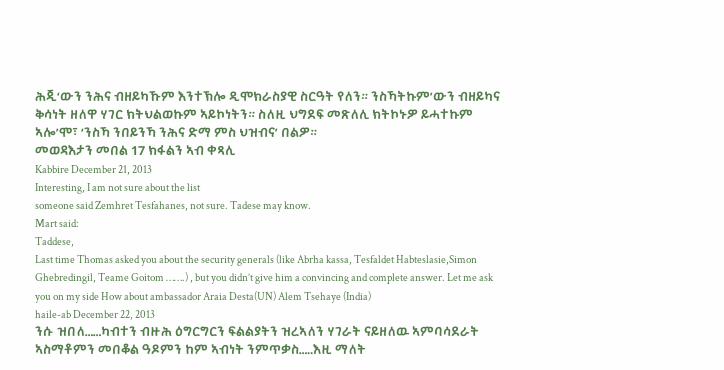ሕጂ‘ውን ንሕና ብዘይካኹም እንተኽሎ ዲሞክራስያዊ ስርዓት የለን። ንስኻትኩም’ውን ብዘይካና ቅሳነት ዘለዋ ሃገር ክትህልወኩም ኣይኮነትን። ስለዚ ህግደፍ መጽለሊ ክትኮኑዎ ይሓተኩም ኣሎ’ሞ፣ ‘ንስኻ ንበይንኻ ንሕና ድማ ምስ ህዝብና’ በልዎ።
መወዳእታን መበል 17 ክፋልን ኣብ ቀጻሊ
Kabbire December 21, 2013
Interesting, I am not sure about the list
someone said Zemhret Tesfahanes, not sure. Tadese may know.
Mart said:
Taddese,
Last time Thomas asked you about the security generals (like Abrha kassa, Tesfaldet Habteslasie,Simon Ghebredingil, Teame Goitom …….) , but you didn’t give him a convincing and complete answer. Let me ask you on my side How about ambassador Araia Desta(UN) Alem Tsehaye (India)
haile-ab December 22, 2013
ንሱ ዝበለ……ካብተን ብዙሕ ዕግርግርን ፍልልያትን ዝረኣለን ሃገራት ናይዘለዉ ኣምባሳደራት ኣስማቶምን መበቆል ዓዶምን ከም ኣብነት ንምጥቃስ…..እዚ ማለት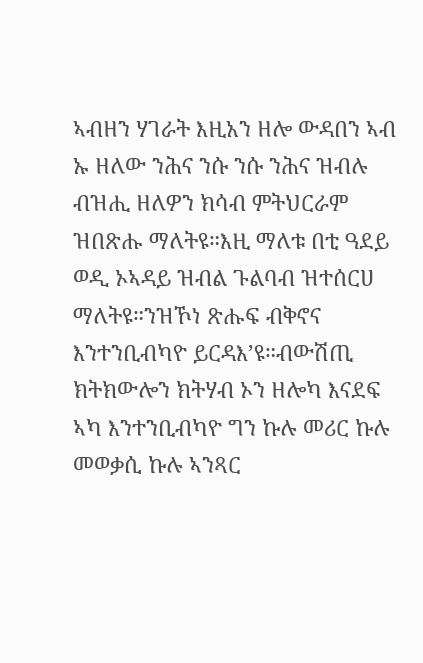ኣብዘን ሃገራት እዚአን ዘሎ ውዳበን ኣብ ኡ ዘለው ንሕና ንሱ ንሱ ንሕና ዝብሉ ብዝሒ ዘለዎን ክሳብ ምትህርራም ዝበጽሑ ማለትዩ።እዚ ማለቱ በቲ ዓደይ ወዲ ኦኣዳይ ዝብል ጉልባብ ዝተሰርሀ ማለትዩ።ንዝኾነ ጽሑፍ ብቅኖና እንተንቢብካዮ ይርዳእ’ዩ።ብውሽጢ ክትክውሎን ክትሃብ ኦን ዘሎካ እናደፍ ኣካ እንተንቢብካዮ ግን ኩሉ መሪር ኩሉ መወቃሲ ኩሉ ኣንጻር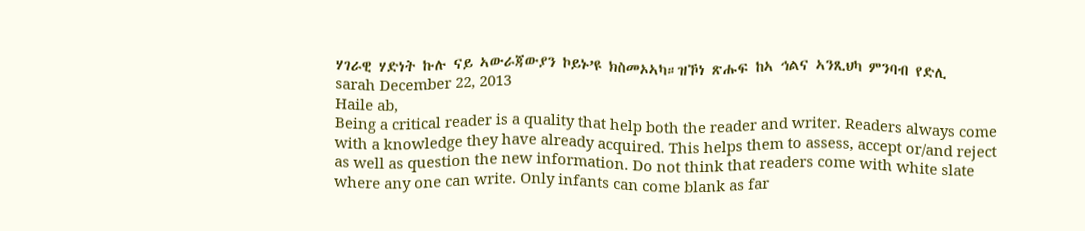ሃገራዊ ሃድነት ኩሉ ናይ ኣውራጃውያን ኮይኑ’ዩ ክስመኦኣካ።ዝኾነ ጽሑፍ ከኣ ኅልና ኣንጺህካ ምንባብ የድሊ
sarah December 22, 2013
Haile ab,
Being a critical reader is a quality that help both the reader and writer. Readers always come with a knowledge they have already acquired. This helps them to assess, accept or/and reject as well as question the new information. Do not think that readers come with white slate where any one can write. Only infants can come blank as far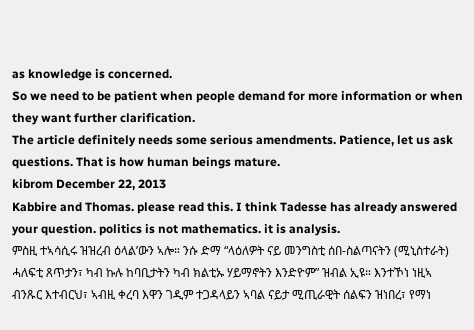as knowledge is concerned.
So we need to be patient when people demand for more information or when they want further clarification.
The article definitely needs some serious amendments. Patience, let us ask questions. That is how human beings mature.
kibrom December 22, 2013
Kabbire and Thomas. please read this. I think Tadesse has already answered your question. politics is not mathematics. it is analysis.
ምስዚ ተኣሳሲሩ ዝዝረብ ዕላል’ውን ኣሎ። ንሱ ድማ “ላዕለዎት ናይ መንግስቲ ሰበ-ስልጣናትን (ሚኒስተራት) ሓለፍቲ ጸጥታን፣ ካብ ኩሉ ከባቢታትን ካብ ክልቲኡ ሃይማኖትን እንድዮም” ዝብል ኢዩ። እንተኾነ ነዚኣ ብንጹር እተብርህ፣ ኣብዚ ቀረባ እዋን ገዲም ተጋዳላይን ኣባል ናይታ ሚጢራዊት ሰልፍን ዝነበረ፣ የማነ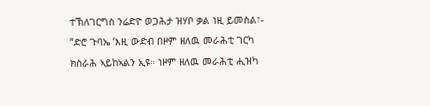ተኽለገርግስ ንሬድዮ ወጋሕታ ዝሃቦ ቃል ነዚ ይመስል፣-
“ድሮ ጉባኤ ‘እዚ ውድብ በዞም ዘለዉ መራሕቲ ገርካ ክስራሕ ኣይከኣልን ኢዩ። ነዞም ዘለዉ መራሕቲ ሒዝካ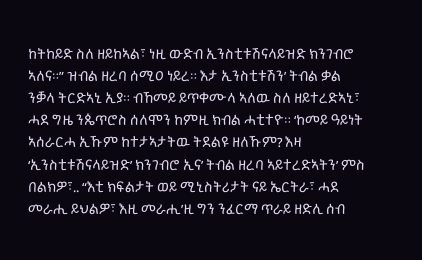ከትከይድ ስለ ዘይከኣል፣ ነዚ ውድብ ኢንስቲቱሽናላይዝድ ክንገብሮ ኣለና።” ዝብል ዘረባ ሰሚዐ ነይረ። እታ ኢንስቲቱሽን’ ትብል ቃል ንቓላ ትርድኣኒ ኢያ። ብኸመይ ይጥቀሙላ ኣለዉ ስለ ዘይተረድኣኒ፣ ሓደ ግዜ ንጴጥሮስ ሰለሞን ከምዚ ክብል ሓቲተዮ። ‘ከመይ ዓይነት ኣሰራርሓ ኢኹም ከተታኣታትዉ ትደልዩ ዘለኹም? እዛ ‘ኢንስቲቱሽናላይዝድ’ ክንገብሮ ኢና’ ትብል ዘረባ ኣይተረድኣትን’ ምስ በልክዎ፣.. “እቲ ክፍልታት ወይ ሚኒስትሪታት ናይ ኤርትራ፣ ሓደ መራሒ ይህልዎ፣ እዚ መራሒ’ዚ ግን ንፈርማ ጥራይ ዘድሊ ሰብ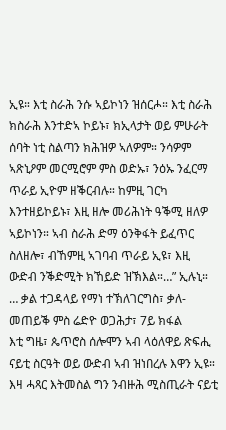ኢዩ። እቲ ስራሕ ንሱ ኣይኮነን ዝሰርሖ። እቲ ስራሕ ክስራሕ እንተድኣ ኮይኑ፣ ክኢላታት ወይ ምሁራት ሰባት ነቲ ስልጣን ክሕዝዎ ኣለዎም። ንሳዎም ኣጽኒዖም መርሚሮም ምስ ወድኡ፣ ንዕኡ ንፈርማ ጥራይ ኢዮም ዘቕርብሉ። ከምዚ ገርካ እንተዘይኮይኑ፣ እዚ ዘሎ መሪሕነት ዓቕሚ ዘለዎ ኣይኮነን። ኣብ ስራሕ ድማ ዕንቅፋት ይፈጥር ስለዘሎ፣ ብኸምዚ ኣገባብ ጥራይ ኢዩ፣ እዚ ውድብ ንቕድሚት ክኸይድ ዝኽእል።…” ኢሉኒ።
… ቃል ተጋዳላይ የማነ ተኽለገርግስ፣ ቃለ-መጠይቕ ምስ ሬድዮ ወጋሕታ፣ 7ይ ክፋል
እቲ ግዜ፣ ጴጥሮስ ሰሎሞን ኣብ ላዕለዋይ ጽፍሒ ናይቲ ስርዓት ወይ ውድብ ኣብ ዝነበረሉ እዋን ኢዩ። እዛ ሓጻር እትመስል ግን ንብዙሕ ሚስጢራት ናይቲ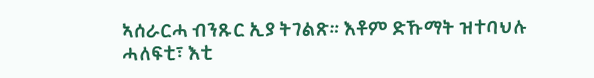ኣሰራርሓ ብንጹር ኢያ ትገልጽ። እቶም ድኹማት ዝተባህሉ ሓለፍቲ፣ እቲ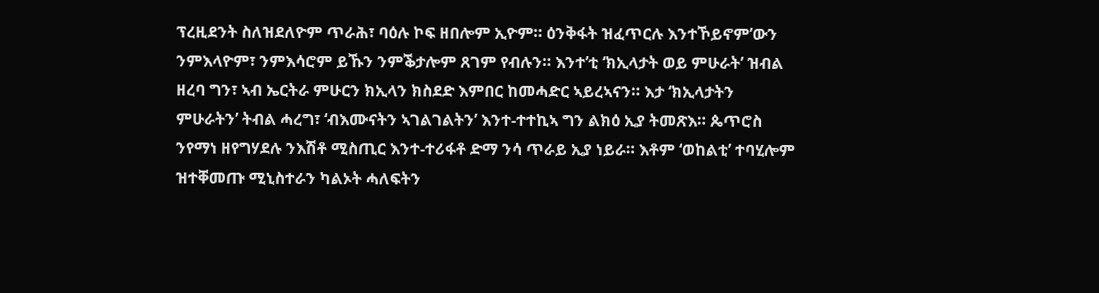ፕረዚደንት ስለዝደለዮም ጥራሕ፣ ባዕሉ ኮፍ ዘበሎም ኢዮም። ዕንቅፋት ዝፈጥርሉ እንተኾይኖም’ውን ንምእላዮም፣ ንምእሳሮም ይኹን ንምቕታሎም ጸገም የብሉን። እንተ’ቲ ‘ክኢላታት ወይ ምሁራት’ ዝብል ዘረባ ግን፣ ኣብ ኤርትራ ምሁርን ክኢላን ክስደድ እምበር ከመሓድር ኣይረኣናን። እታ ‘ክኢላታትን ምሁራትን’ ትብል ሓረግ፣ ‘ብእሙናትን ኣገልገልትን’ እንተ-ተተኪኣ ግን ልክዕ ኢያ ትመጽእ። ጴጥሮስ ንየማነ ዘየግሃደሉ ንእሽቶ ሚስጢር እንተ-ተሪፋቶ ድማ ንሳ ጥራይ ኢያ ነይራ። እቶም ‘ወከልቲ’ ተባሂሎም ዝተቐመጡ ሚኒስተራን ካልኦት ሓለፍትን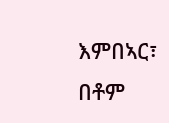እምበኣር፣ በቶም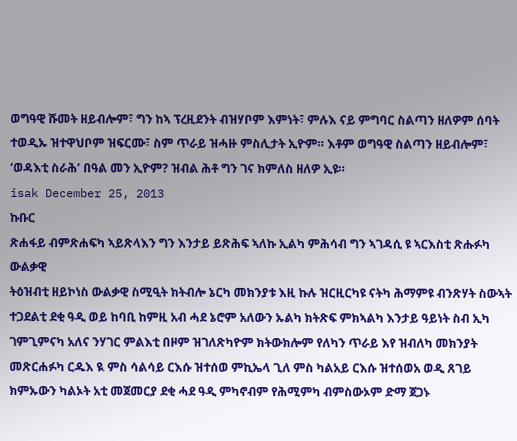ወግዓዊ ሹመት ዘይብሎም፣ ግን ከኣ ፕረዚደንት ብዝሃቦም እምነት፣ ምሉእ ናይ ምግባር ስልጣን ዘለዎም ሰባት ተወዲኡ ዝተዋህቦም ዝፍርሙ፣ ስም ጥራይ ዝሓዙ ምስሊታት ኢዮም። እቶም ወግዓዊ ስልጣን ዘይብሎም፣ ‘ወዳእቲ ስራሕ’ በዓል መን ኢዮም? ዝብል ሕቶ ግን ገና ክምለስ ዘለዎ ኢዩ።
isak December 25, 2013
ኩቡር
ጽሐፋይ ብምጽሐፍካ ኣይጽላእን ግን እንታይ ይጽሕፍ ኣለኩ ኢልካ ምሕሳብ ግን ኣገዳሲ ዩ ኣርእስቲ ጽሑፉካ ውልቃዊ
ትዕዝብቲ ዘይኮነስ ውልቃዊ ስሚዒት ክትብሎ ኔርካ መክንያቱ እዚ ኩሉ ዝርዚርካዩ ናትካ ሕማምዩ ብንጽሃት ስውኣት
ተጋደልቲ ደቂ ዓዲ ወይ ከባቢ ከምዚ አብ ሓደ ኔሮም አለውን ኡልካ ክትጽፍ ምክኣልካ እንታይ ዓይነት ስብ ኢካ ገምጊምናካ አለና ንሃገር ምልእቲ በዞም ዝገለጽካዮም ክትውክሎም የለካን ጥራይ እየ ዝብለካ መክንያት መጽርሐፉካ ርዱእ ዪ ምስ ሳልሳይ ርእሱ ዝተሰወ ምኪኤላ ጊለ ምስ ካልአይ ርእሱ ዝተሰወአ ወዲ ጸገይ ክምኡውን ካልኦት አቲ መጀመርያ ደቂ ሓደ ዓዲ ምካኖብም የሕሚምካ ብምስውኦም ድማ ጀጋኑ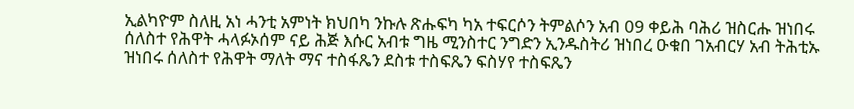ኢልካዮም ስለዚ አነ ሓንቲ አምነት ክህበካ ንኩሉ ጽሑፍካ ካአ ተፍርሶን ትምልሶን አብ 09 ቀይሕ ባሕሪ ዝስርሑ ዝነበሩ ሰለስተ የሕዋት ሓላፉኦሰም ናይ ሕጅ እሱር አብቱ ግዜ ሚንስተር ንግድን ኢንዱስትሪ ዝነበረ ዑቁበ ገአብርሃ አብ ትሕቲኡ ዝነበሩ ሰለስተ የሕዋት ማለት ማና ተስፋጼን ደስቱ ተስፍጼን ፍስሃየ ተስፍጼን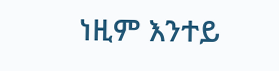ነዚም እንተይ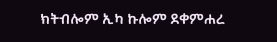ክትብሎም ኢካ ኩሎም ደቀምሐረ